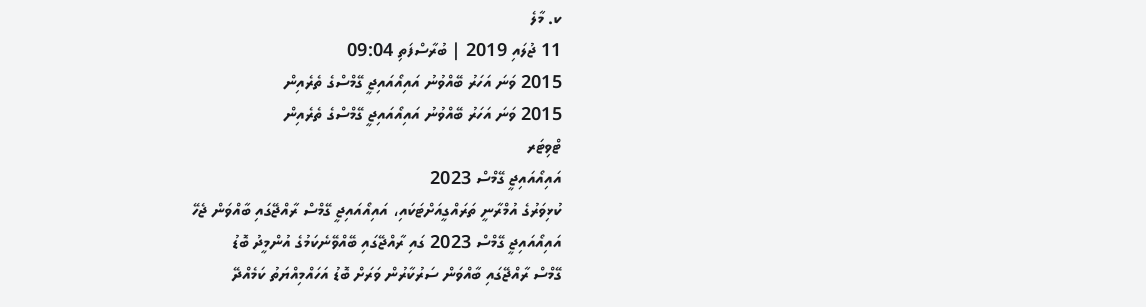ކ. މާލެ
11 ޖުލައި 2019 | ބުރާސްފަތި 09:04
2015 ވަނަ އަހަރު ބޭއްވުނު އައިއޯއައިޖީ ގޭމްސްގެ ތެރެއިން
2015 ވަނަ އަހަރު ބޭއްވުނު އައިއޯއައިޖީ ގޭމްސްގެ ތެރެއިން
ޓްވިޓަރ
އައިއޯއައިޖީ ގޭމްސް 2023
ކުޅިވަރުގެ އުމްރާނީ ތަރައްގީއަށްޓަކައި، އައިއޯއައިޖީ ގޭމްސް ރާއްޖޭގައި ބާއްވަން ޖެހޭ
އައިއޯއައިޖީ ގޭމްސް 2023 ގައި ރާއްޖޭގައި ބޭއްވޭނެކަމުގެ އުންމީދު ބޮޑު
ގޭމްސް ރާއްޖޭގައި ބާއްވަން ސަރުކާރުން ވަރަށް ބޮޑު އަހައްމިއްޔަތު ކަމެއްދޭ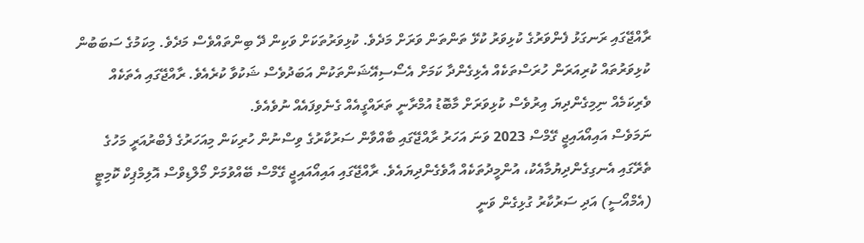ރާއްޖޭގައި ރަނގަޅު ފެންވަރުގެ ކުޅިވަރު ކުޅޭ ތަންތަން ވަރަށް މަދެވެ. ކުޅިވަރުތަކަށް ވަކިން ދޭ ބިންތައްވެސް މަދެވެ. މިކަމުގެ ސަބަބުން ކުޅިވަރުތައް ކުރިއަރަން ހުރަސްތަކެއް އެޅިގެންދާ ކަމަށް އެސޯސިއޭޝަންތަކުން އަބަދުވެސް ޝަކުވާ ކުރެއެވެ. ރާއްޖޭގައި އެތަކެއް ވެރިކަމެއް ނިމިގެންދިޔަ އިރުވެސް ކުޅިވަރަށް މާބޮޑު އުމްރާނީ ތަރައްގީއެއް ގެނެވިފައެއް ނުވެއެވެ.
ނަމަވެސް އައިއޯއައިޖީ ގޭމްސް 2023 ވަނަ އަހަރު ރާއްޖޭގައި ބާއްވާން ސަރުކާރުގެ ވިސްނުން ހުރިކަން މިއަހަރުގެ ފެބްރުއަރީ މަހުގެ ތެރޭގައި އެނގިގެންދިޔުމާއެކު، އުންމީދުތަކެއް އާވެގެންދިޔައެވެ. ރާއްޖޭގައި އައިއޯއައިޖީ ގޭމްސް ބޭއްވުމަށް މޯލްޑިވްސް އޮލިމްޕިކް ކޮމިޓީ (އެމްއޯސީ) އަދި ސަރުކާރު ގުޅިގެން ވަނީ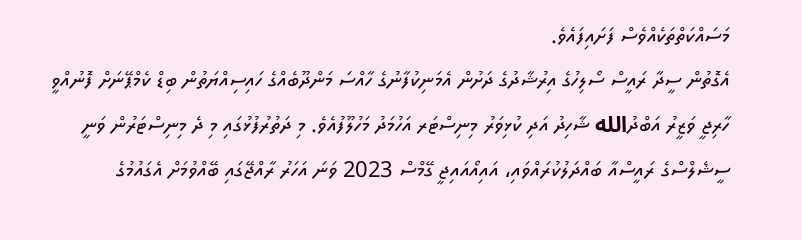މަސައްކަތްތަކެއްވެސް ފަށައިފައެވެ.
އެގޮތުން ސީދާ ރައީސް ސޯލިހުގެ އިރުޝާދުގެ ދަށުން އެމަނިކުފާނުގެ ހާއްސަ މަންދޫބެއްގެ ހައިސިއްޔަތުން ބިޑް ކެމްޕޭނަށް ފޮނުއްވީ ހާރިޖީ ވަޒީރު އަބްދުالله ޝާހިދު އަދި ކުޅިވަރު މިނިސްޓަރ އަހުމަދު މަހުލޫފުއެވެ. މި ދަތުރުފުޅުގައި މި ދެ މިނިސްޓަރުން ވަނީ ސީޝެލްސްގެ ރައީސްއާ ބައްދަލުކުރައްވައި، އައިއޯއައިޖީ ގޭމްސް 2023 ވަނަ އަހަރު ރާއްޖޭގައި ބޭއްވުމަށް އެގައުމުގެ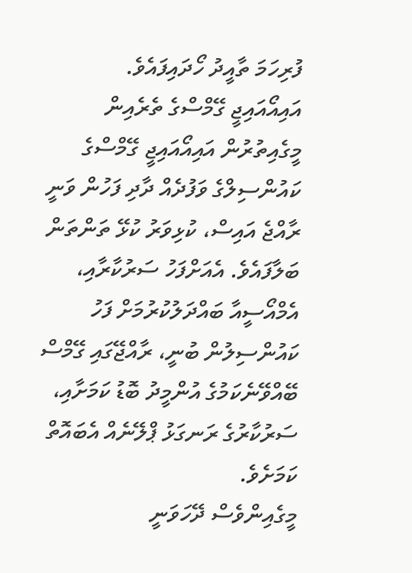ފުރިހަމަ ތާއީދު ހޯދައިފައެވެ.
އައިއޯއައިޖީ ގޭމްސްގެ ތެރެއިން
މީގެއިތުރުން އައިއޯއައިޖީ ގޭމްސްގެ ކައުންސިލްގެ ވަފުދެއް ދާދި ފަހުން ވަނީ ރާއްޖެ އައިސް، ކުޅިވަރު ކުޅޭ ތަންތަން ބަލާފައެވެ. އެއަށްފަހު ސަރުކާރާއި، އެމްއޯސީއާ ބައްދަލުކުރުމަށް ފަހު ކައުންސިލުން ބުނީ، ރާއްޖޭގައި ގޭމްސް ބޭއްވޭނެކަމުގެ އުންމީދު ބޮޑު ކަމަށާއި، ސަރުކާރުގެ ރަނގަޅު ޕްލޭނެއް އެބައޮތް ކަމަށެވެ.
މީގެއިންވެސް ދޭހަވަނީ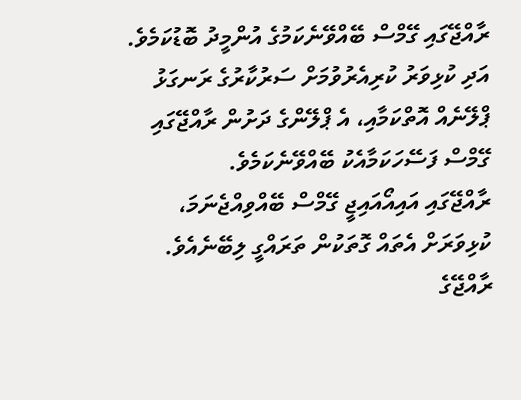ރާއްޖޭގައި ގޭމްސް ބޭއްވޭނެކަމުގެ އުންމީދު ބޮޑުކަމެވެ. އަދި ކުޅިވަރު ކުރިއެރުވުމަށް ސަރުކާރުގެ ރަނގަޅު ޕްލޭނެއް އޮތްކަމާއި، އެ ޕްލޭންގެ ދަށުން ރާއްޖޭގައި ގޭމްސް ފަސޭހަކަމާއެކު ބޭއްވޭނެކަމެވެ.
ރާއްޖޭގައި އައިއޯއައިޖީ ގޭމްސް ބޭއްވިއްޖެނަމަ، ކުޅިވަރަށް އެތައް ގޮތަކުން ތަރައްގީ ލިބޭނެއެވެ. ރާއްޖޭގެ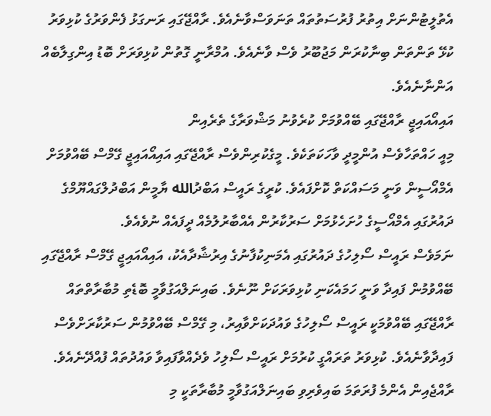އެތުލީޓުންނަށް އިތުރު ފުރުސަތުތައް ތަނަވަސްވާނެއެވެ. ރާއްޖޭގައި ރަނގަޅު ފެންވަރުގެ ކުޅިވަރު ކުޅޭ ތަންތަން ބިނާކުރަން މަޖުބޫރު ވެސް ވާނެއެވެ. އުމްރާނީ ގޮތުން ކުޅިވަރަށް ބޮޑު އިންގިލާބެއް އަންނާނެއެވެ.
އައިއޯއައިޖީ ރާއްޖޭގައި ބޭއްވުމަށް ކުރެވުނު މަޝްވަރާގެ ތެރެއިން
މިއީ ހައްތަހާވެސް އުންމީދީ ވާހަކަތަކެވެ. މީގެކުރިންވެސް ރާއްޖޭގައި އައިއޯއައިޖީ ގޭމްސް ބޭއްވުމަށް އެމްއޯސީން ވަނީ މަސައްކަތް ކޮށްފައެވެ. ކުރީގެ ރައީސް އަބްދުالله ޔާމީން އަބްދުލްގައްޔޫމްގެ ދައުރުގައި އެމްއޯސީގެ ހުށަހެޅުމަށް ސަރުކާރުން އެއްބާރުލުމެއް ދީފައެއް ނުވެއެވެ.
ނަމަވެސް ރައީސް ސޯލިހުގެ ދައުރުގައި އެމަނިކުފާނުގެ އިރުޝާދާއެކު، އައިއޯއައިޖީ ގޭމްސް ރާއްޖޭގައި ބޭއްވުމުން ފައިދާ ވަނީ ހަމައެކަނި ކުޅިވަރަކަށް ނޫނެވެ. ބައިނަލްއަގުވާމީ ބޮޑެތި މުބާރާތްތައް ރާއްޖޭގައި ބޭއްވުމަކީ ރައީސް ސޯލިހުގެ ވައުދަކަށްވާއިރު، މި ގޭމްސް ބޭއްވުމުން ސަރުކާރަށްވެސް ފައިދާވާނެއެވެ. ކުޅިވަރު ތަރައްގީ ކުރުމަށް ރައީސް ސޯލިހު ވެދެއްވާފައިވާ ވައުދުތައް ފުއްދޭނެއެވެ.
ރާއްޖެއިން އެންމެ ފުރަތަމަ ބައިވެރިވި ބައިނަލްއަގުވާމީ މުބާރާތަކީ މި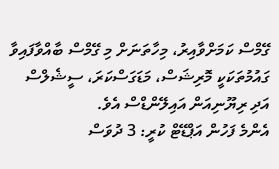ގޭމްސް ކަމަށްވާއިރު، މިހާތަނަށް މި ގޭމްސް ބާއްވާފައިވާ ގައުމުތަކަކީ މޮރިޝަސް، މަޑަގަސްކަރަ، ސީޝެލްސް އަދި ރިޔޫނިއަން އައިލޭންޑްސް އެވެ.
އެންމެ ފަހުން އަޕްޑޭޓް ކުރީ: 3 ދުވަސް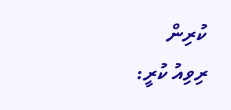ކުރިން
ރިވިއު ކުރީ: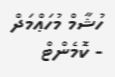ހުޝާމް މުހަޢްމަދް
- ކޮމެންޓް